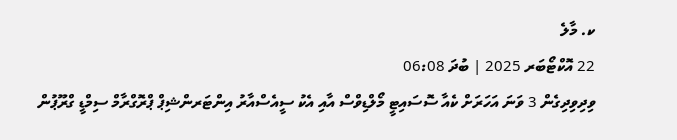ކ. މާލެ
22 އޮކްޓޯބަރ 2025 | ބުދަ 06:08
ވިދިވިދިގެން 3 ވަނަ އަހަރަށް ކެއާ ސޮސައިޓީ މޯލްޑިވްސް އާއި އެކު ސީއެސްއާރު އިންޓަރންޝިޕް ޕްރޮގްރާމް ސިމްޑީ ގްރޫޕުން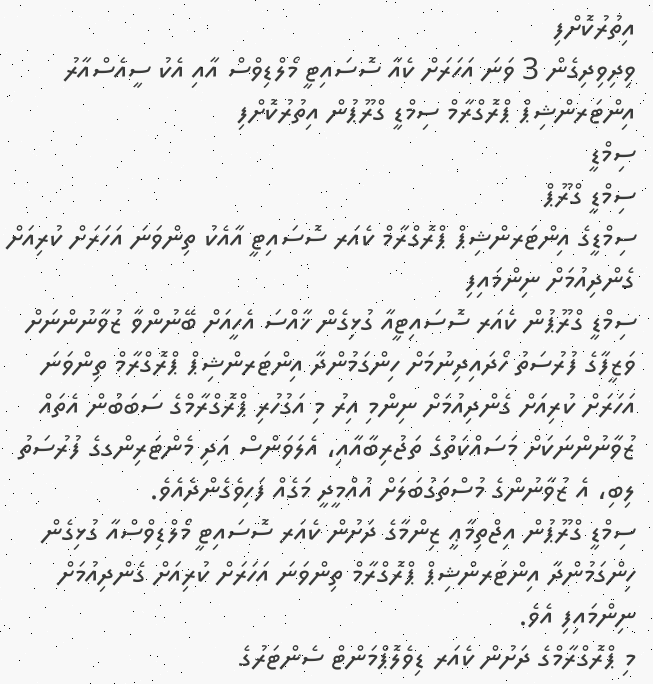އިތުރުކޮށްފި
ވިދިވިދިގެން 3 ވަނަ އަހަރަށް ކެއާ ސޮސައިޓީ މޯލްޑިވްސް އާއި އެކު ސީއެސްއާރު އިންޓަރންޝިޕް ޕްރޮގްރާމް ސިމްޑީ ގްރޫޕުން އިތުރުކޮށްފި
ސިމްޑީ
ސިމްޑީ ގްރޫޕް
ސިމްޑީގެ އިންޓަރންޝިޕް ޕްރޮގްރާމް ކެއަރ ސޮސައިޓީ އާއެކު ތިންވަނަ އަހަރަށް ކުރިއަށް ގެންދިއުމަށް ނިންމައިފި
ސިމްޑީ ގްރޫޕުން ކެއަރ ސޮސައިޓީއާ ގުޅިގެން ޚާއްސަ އެހީއަށް ބޭނުންވާ ޒުވާނުންނަށް ވަޒީފާގެ ފުރުސަތު ހޯދައިދިނުމަށް ހިންގަމުންދާ އިންޓަރންޝިޕް ޕްރޮގްރާމް ތިންވަނަ އަހަރަށް ކުރިއަށް ގެންދިއުމަށް ނިންމި އިރު މި އަގުހުރި ޕްރޮގްރާމްގެ ސަބަބުން އެތައް ޒުވާނުންނަކަށް މަސައްކަތުގެ ތަޖުރިބާއާއި، އެލަވަންސް އަދި މެންޓަރިންގގެ ފުރުސަތު ލިބި، އެ ޒުވާނުންގެ މުސްތަގުބަލަށް އުއްމީދީ މަގެއް ފަހިވެގެންދެއެވެ.
ސިމްޑީ ގްރޫޕުން އިޖްތިމާޢީ ޒިންމާގެ ދަށުން ކެއަރ ސޮސައިޓީ މޯލްޑިވްސްއާ ގުޅިގެން ހިންގަމުންދާ އިންޓަރންޝިޕް ޕްރޮގްރާމް ތިންވަނަ އަހަރަށް ކުރިއަށް ގެންދިއުމަށް ނިންމައިފި އެވެ.
މި ޕްރޮގްރާމްގެ ދަށުން ކެއަރ ޑިވެލޮޕްމަންޓް ސެންޓަރުގެ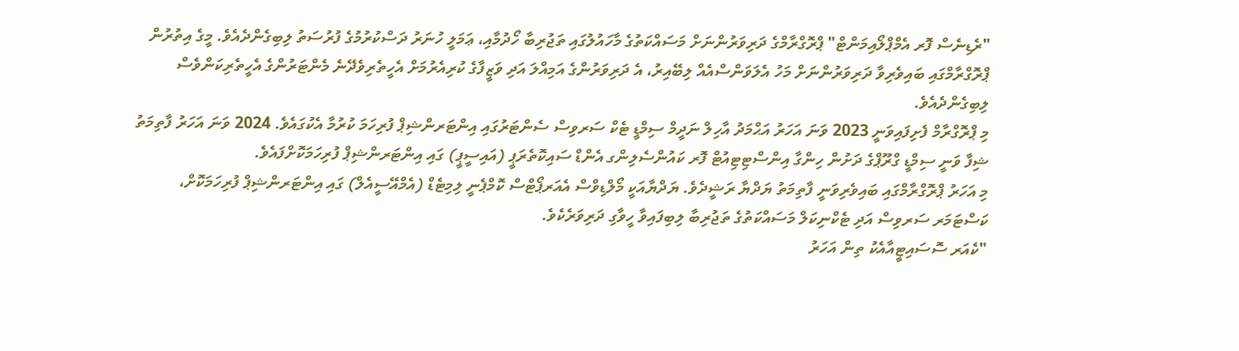"ރެޑިނެސް ފޮރ އެމްޕްލޯއިމަންޓް" ޕްރޮގްރާމްގެ ދަރިވަރުންނަށް މަސައްކަތުގެ މާހައުލުގައި ތަޖުރިބާ ހޯދުމާއި، ޢަމަލީ ހުނަރު ދަސްކުރުމުގެ ފުރުސަތު ލިބިގެންދެއެވެ. މީގެ އިތުރުން ޕްރޮގްރާމްގައި ބައިވެރިވާ ދަރިވަރުންނަށް މަހު އެލަވަންސްއެއް ލިބޭއިރު، އެ ދަރިވަރުންގެ އަމިއްލަ އަދި ވަޒީފާގެ ކުރިއެރުމަށް އެހީތެރިވެދޭނެ މެންޓަރުންގެ އެހީތެރިކަންވެސް ލިބިގެންދެއެވެ.
މި ޕްރޮގްރާމް ފެށިފައިވަނީ 2023 ވަނަ އަހަރު އަޙްމަދު އާހިލް ނަދީމް ސިމްޑީ ޓެކް ސަރވިސް ސެންޓަރުގައި އިންޓަރންޝިޕް ފުރިހަމަ ކުރުމާ އެކުގައެވެ. 2024 ވަނަ އަހަރު ފާތިމަތު ޝިފާ ވަނީ ސިމްޑީ ގްރޫޕްގެ ދަށުން ހިންގާ އިންސްޓިޓިއުޓް ފޮރ ކައުންސެލިންގ އެންޑް ސައިކޮތެރަޕީ (އައިސީޕީ) ގައި އިންޓަރންޝިޕް ފުރިހަމަކޮށްފައެވެ.
މި އަހަރު ޕްރޮގްރާމްގައި ބައިވެރިވަނީ ފާތިމަތު ޔަދްޔާ ރަޝީދެވެ. ޔަދްޔާއަކީ މޯލްޑިވްސް އެއަރޕޯޓްސް ކޮމްޕެނީ ލިމިޓެޑް (އެމްއޭސީއެލް) ގައި އިންޓަރންޝިޕް ފުރިހަމަކޮށް، ކަސްޓަމަރ ސަރވިސް އަދި ޓެކްނިކަލް މަސައްކަތުގެ ތަޖުރިބާ ލިބިފައިވާ ހީވާގި ދަރިވަރެކެވެ.
"ކެއަރ ސޮސައިޓީއާއެކު ތިން އަހަރު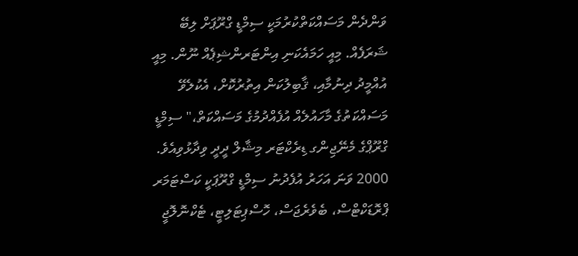ވަންދެން މަސައްކަތްކުރުމަކީ ސިމްޑީ ގްރޫޕަށް ލިބޭ ޝަރަފެއް. މިއީ ހަމައެކަނި އިންޓަރންޝިޕެއް ނޫން. މިއީ އުއްމީދު ދިނުމާއި، ޤާބިލުކަން އިތުރުކޮށް، އެކުލެވޭ މަސައްކަތުގެ މާހައުލެއް އުފެއްދުމުގެ މަސައްކަތް،" ސިމްޑީ ގްރޫޕްގެ މެނޭޖިންގ ޑިރެކްޓަރ މިޝާލް ދީދީ ވިދާޅުވިއެވެ.
2000 ވަނަ އަހަރު އުފެދުނު ސިމްޑީ ގްރޫޕަކީ ކަސްޓަމަރ ޕްރޮޑަކްޓްސް، ބެވެރެޖަސް، ހޮސްޕިޓަލިޓީ، ޓެކްނޮލޮޖީ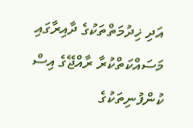އަދި ޚިދުމަތްތަކުގެ ދާއިރާގައި މަސައްކަތްކުރާ ރާއްޖޭގެ އިސް ކުންފުނިތަކުގެ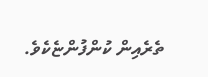ތެރެއިން ކުންފުންޏެކެވެ.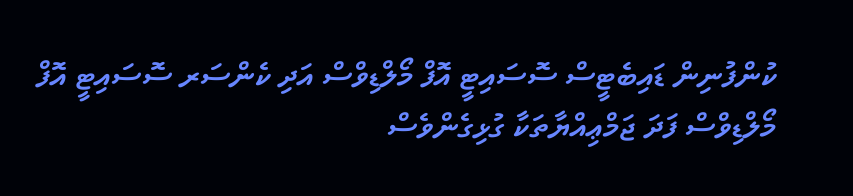ކުންފުނިން ޑައިބެޓީސް ސޮސައިޓީ އޮފް މޯލްޑިވްސް އަދި ކެންސަރ ސޮސައިޓީ އޮފް މޯލްޑިވްސް ފަދަ ޖަމްޢިއްޔާތަކާ ގުޅިގެންވެސް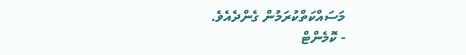މަސައްކަތްކުރަމުން ގެންދެއެވެ.
- ކޮމެންޓް